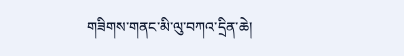གཟིགས་གནང་མི་ལུ་བཀའ་དྲིན་ཆེ།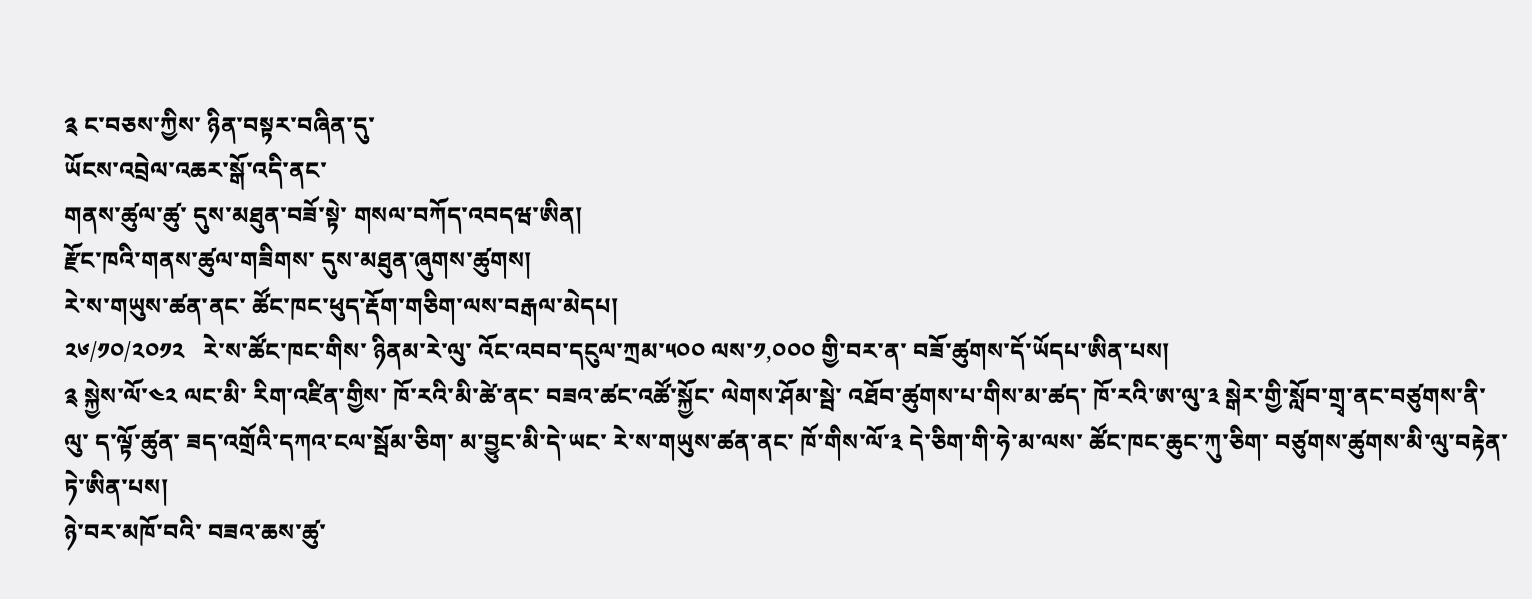༉ ང་བཅས་ཀྱིས་ ཉིན་བསྟར་བཞིན་དུ་
ཡོངས་འབྲེལ་འཆར་སྒོ་འདི་ནང་
གནས་ཚུལ་ཚུ་ དུས་མཐུན་བཟོ་སྟེ་ གསལ་བཀོད་འབདཝ་ཨིན།
རྫོང་ཁའི་གནས་ཚུལ་གཟིགས་ དུས་མཐུན་ཞུགས་ཚུགས།
རེ་ས་གཡུས་ཚན་ནང་ ཚོང་ཁང་ཕུད་རྡོག་གཅིག་ལས་བརྒལ་མེདཔ།
༢༦/༡༠/༢༠༡༢   རེ་ས་ཚོང་ཁང་གིས་ ཉིནམ་རེ་ལུ་ འོང་འབབ་དངུལ་ཀྲམ་༥༠༠ ལས་༡,༠༠༠ གྱི་བར་ན་ བཟོ་ཚུགས་དོ་ཡོདཔ་ཨིན་པས།
༉ སྐྱེས་ལོ་༤༢ ལང་མི་ རིག་འཛིན་གྱིས་ ཁོ་རའི་མི་ཚེ་ནང་ བཟའ་ཚང་འཚོ་སྐྱོང་ ལེགས་ཤོམ་སྦེ་ འཐོབ་ཚུགས་པ་གིས་མ་ཚད་ ཁོ་རའི་ཨ་ལུ་༣ སྒེར་གྱི་སློབ་གྲྭ་ནང་བཙུགས་ནི་ལུ་ ད་ལྟོ་ཚུན་ ཟད་འགྲོའི་དཀའ་ངལ་སྦོམ་ཅིག་ མ་བྱུང་མི་དེ་ཡང་ རེ་ས་གཡུས་ཚན་ནང་ ཁོ་གིས་ལོ་༣ དེ་ཅིག་གི་ཧེ་མ་ལས་ ཚོང་ཁང་ཆུང་ཀུ་ཅིག་ བཙུགས་ཚུགས་མི་ལུ་བརྟེན་ཏེ་ཨིན་པས།
ཉེ་བར་མཁོ་བའི་ བཟའ་ཆས་ཚུ་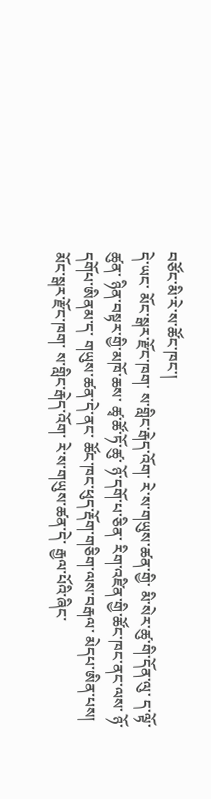བཙོང་མི་རེ་ས་ཚོང་ཁང་།
དེ་ཡང་ མོང་སྒར་རྫོང་ཁག་ ས་གླིང་རྒེད་འོག་ རེ་ས་གཡུས་ཚན་གྱི་ མི་སེར་ཚུ་གི་དོན་ལུ་ ད་ལྟོ་ཚུན་ ཉིན་བསྟར་གྱི་མཁོ་ཆས་ ཚྭ་ཚོ་ཏོ་ཚུ་ ཉོ་དགོ་པ་ཅིན་ རིག་འཛིན་གྱི་ཚོང་ཁང་ནང་ལས་ ཉོ་དགོཔ་ཨིནམ་ད་ གཡུས་ཚན་དེ་ནང་ ཚོང་ཁང་ཕུད་རྡོག་གཅིག་ལས་བརྒལ་ མེདཔ་ཨིན་པས།
མོང་སྒར་རྫོང་ཁག་ ས་གླིང་རྒེད་འོག་ རེ་ས་གཡུས་ཚན་དེ་ རྒྱལ་པོའི་ཞིང་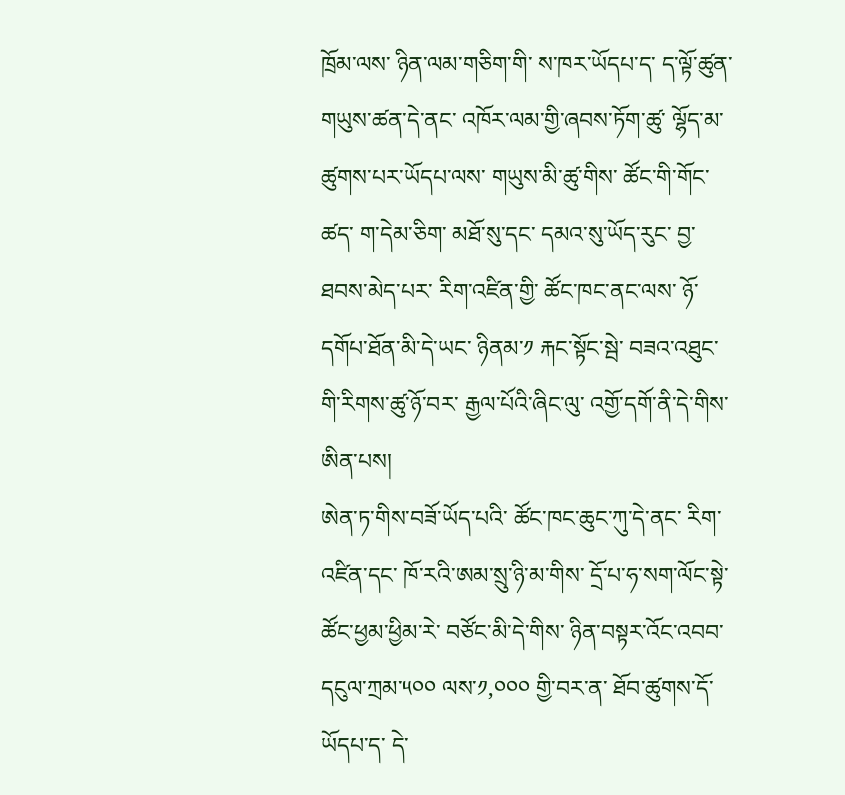ཁྲོམ་ལས་ ཉིན་ལམ་གཅིག་གི་ ས་ཁར་ཡོདཔ་ད་ ད་ལྟོ་ཚུན་ གཡུས་ཚན་དེ་ནང་ འཁོར་ལམ་གྱི་ཞབས་ཏོག་ཚུ་ ལྷོད་མ་ཚུགས་པར་ཡོདཔ་ལས་ གཡུས་མི་ཚུ་གིས་ ཚོང་གི་གོང་ཚད་ ག་དེམ་ཅིག་ མཐོ་སུ་དང་ དམའ་སུ་ཡོད་རུང་ བྱ་ཐབས་མེད་པར་ རིག་འཛིན་གྱི་ ཚོང་ཁང་ནང་ལས་ ཉོ་དགོཔ་ཐོན་མི་དེ་ཡང་ ཉིནམ་༡ རྐང་སྟོང་སྦེ་ བཟའ་འཐུང་གི་རིགས་ཚུ་ཉོ་བར་ རྒྱལ་པོའི་ཞིང་ལུ་ འགྱོ་དགོ་ནི་དེ་གིས་ཨིན་པས།
ཨེན་ཏ་གིས་བཟོ་ཡོད་པའི་ ཚོང་ཁང་ཆུང་ཀུ་དེ་ནང་ རིག་འཛིན་དང་ ཁོ་རའི་ཨམ་སྲུ་ཉི་མ་གིས་ དྲོ་པ་ཧ་སག་ལོང་སྟེ་ ཚོང་ཕྱམ་ཕྱིམ་རེ་ བཙོང་མི་དེ་གིས་ ཉིན་བསྟར་འོང་འབབ་ དངུལ་ཀྲམ་༥༠༠ ལས་༡,༠༠༠ གྱི་བར་ན་ ཐོབ་ཚུགས་དོ་ཡོདཔ་ད་ དེ་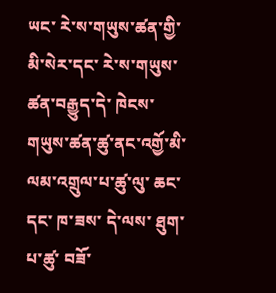ཡང་ རེ་ས་གཡུས་ཚན་གྱི་ མི་སེར་དང་ རེ་ས་གཡུས་ཚན་བརྒྱུད་དེ་ ཁེངས་གཡུས་ཚན་ཚུ་ནང་འགྱོ་མི་ ལམ་འགྲུལ་པ་ཚུ་ལུ་ ཆང་དང་ ཁ་ཟས་ དེ་ལས་ ཐུག་པ་ཚུ་ བཟོ་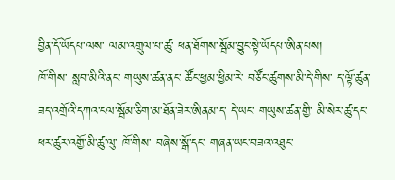བྱིན་དོ་ཡོདཔ་ལས་ ལམ་འགྲུལ་པ་ཚུ་ ཕན་ཐོགས་སྦོམ་བྱུང་སྟེ་ཡོདཔ་ཨིན་པས།
ཁོ་གིས་ སླབ་མིའི་ནང་ གཡུས་ཚན་ནང་ ཚོང་ཕྱམ་ཕྱིམ་རེ་ བཙོང་ཚུགས་མི་དེ་གིས་ ད་ལྟོ་ཚུན་ ཟད་འགྲོའི་དཀའ་ངལ་སྦོམ་ཅིག་མ་ཐོན་ཟེར་ཨིནམ་ད་ དེ་ཡང་ གཡུས་ཚན་གྱི་ མི་སེར་ཚུ་དང་ ཕར་ཚུར་འགྱོ་མི་ཚུ་ལུ་ ཁོ་གིས་ བཞེས་སྒོ་དང་ གཞན་ཡང་བཟའ་འཐུང་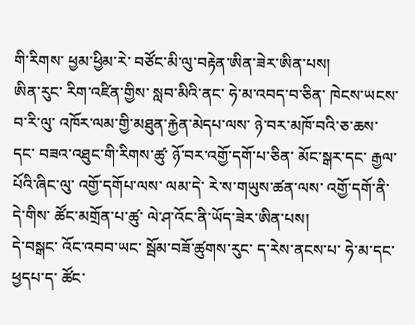གི་རིགས་ ཕྱམ་ཕྱིམ་རེ་ བཙོང་མི་ལུ་བརྟེན་ཨིན་ཟེར་ཨིན་པས།
ཨིན་རུང་ རིག་འཛིན་གྱིས་ སླབ་མིའི་ནང་ ཧེ་མ་འབད་བ་ཅིན་ ཁེངས་ཡངས་བ་རི་ལུ་ འཁོར་ལམ་གྱི་མཐུན་རྐྱེན་མེདཔ་ལས་ ཉེ་བར་མཁོ་བའི་ཅ་ཆས་དང་ བཟའ་འཐུང་གི་རིགས་ཚུ་ ཉོ་བར་འགྱོ་དགོ་པ་ཅིན་ མོང་སྒར་དང་ རྒྱལ་པོའི་ཞིང་ལུ་ འགྱོ་དགོཔ་ལས་ ལམ་དེ་ རེ་ས་གཡུས་ཚན་ལས་ འགྱོ་དགོ་ནི་དེ་གིས་ ཚོང་མགྲོན་པ་ཚུ་ ལེ་ཤ་འོང་ནི་ཡོད་ཟེར་ཨིན་པས།
དེ་བསྒང་ འོང་འབབ་ཡང་ སྦོམ་བཟོ་ཚུགས་རུང་ ད་རེས་ནངས་པ་ ཧེ་མ་དང་ཕྱདཔ་ད་ ཚོང་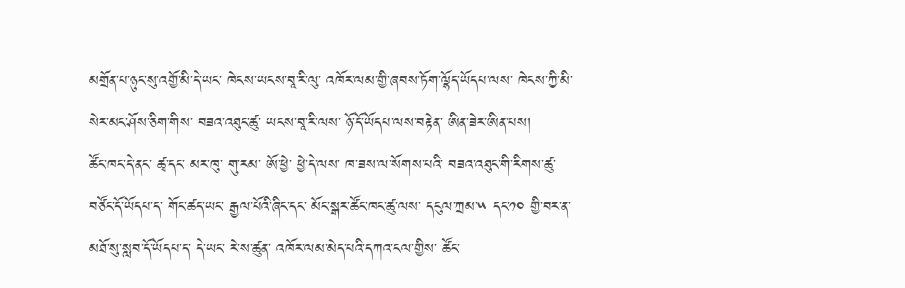མགྲོན་པ་ཉུང་སུ་འགྱོ་མི་དེ་ཡང་ ཁེངས་ཡངས་བཱ་རི་ལུ་ འཁོར་ལམ་གྱི་ཞབས་ཏོག་ལྷོད་ཡོདཔ་ལས་ ཁེངས་ཀྱི་མི་སེར་མང་ཤོས་ཅིག་གིས་ བཟའ་འཐུང་ཚུ་ ཡངས་བཱ་རི་ལས་ ཉོ་དོ་ཡོདཔ་ལས་བརྟེན་ ཨིན་ཟེར་ཨིན་པས།
ཚོང་ཁང་དེ་ནང་ ཚྭ་དང་ མར་ཁུ་ གུ་རམ་ ཨོ་ཕྱེ་ ཕྱེ་དེ་ལས་ ཁ་ཟས་ལ་སོགས་པའི་ བཟའ་འཐུང་གི་རིགས་ཚུ་ བཙོང་དོ་ཡོདཔ་ད་ གོང་ཚད་ཡང་ རྒྱལ་པོའི་ཞིང་དང་ མོང་སྒར་ཚོང་ཁང་ཚུ་ལས་ དངུལ་ཀྲམ་༥ དང་༡༠ གྱི་བར་ན་ མཐོ་སུ་སླབ་དོ་ཡོདཔ་ད་ དེ་ཡང་ རེ་ས་ཚུན་ འཁོར་ལམ་མེད་པའི་དཀའ་ངལ་གྱིས་ ཚོང་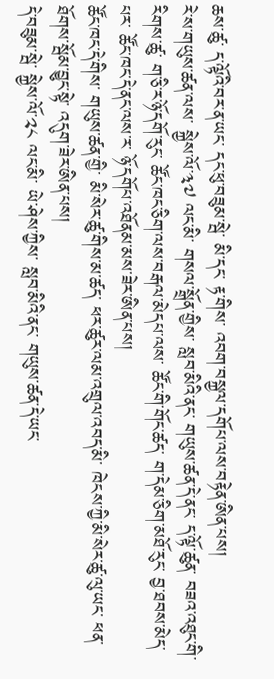ཆས་ཚུ་ ད་ལྟོའི་བར་ན་ཡང་ དང་ཕུ་བཟུམ་སྦེ་ མི་དང་ རྟ་གིས་ འབག་བསྐྱལ་དགོཔ་ལས་བརྟེན་ཨིན་པས།
རེ་ས་གཡུས་ཚན་ལས་ སྐྱེས་ལོ་༣༧ ལང་མི་ གསལ་སྒྲོན་གྱིས་ སླབ་མིའི་ནང་ གཡུས་ཚན་དེ་ནང་ ད་ལྟོ་ཚུན་ བཟའ་འཐུང་གི་རིགས་ཚུ་ ག་ཅི་ར་ཉོ་དགོ་རུང་ ཚོང་ཁང་ཅིག་ལས་བརྒལ་མེདཔ་ལས་ ཚོང་གི་གོང་ཚད་ ག་དེམ་ཅིག་མཐོ་རུང་ བྱ་ཐབས་མེད་པར་ ཚོང་ཁང་དེ་ནང་ལས་ར་ ཉོ་དགོཔ་འཐོནམ་མས་ཟེར་ཨིན་པས།
ཚོང་ཁང་དེ་གིས་ གཡུས་ཚན་གྱི་ མི་སེར་ཚུ་གིས་མ་ཚད་ ཕར་ཚུར་ལམ་འགྲུལ་འབད་མི་ ཁེངས་ཀྱི་མི་སེར་ཚུ་ལུ་ཡང་ ཕན་ཐོགས་སྦོམ་བྱུང་སྟེ་ འདུག་ཟེར་ཨིན་པས།
དེ་བཟུམ་སྦེ་ སྐྱེས་ལོ་༢༨ ལང་མི་ ཡེ་ཤེས་ཀྱིས་ སླབ་མིའི་ནང་ གཡུས་ཚན་དེ་ཡང་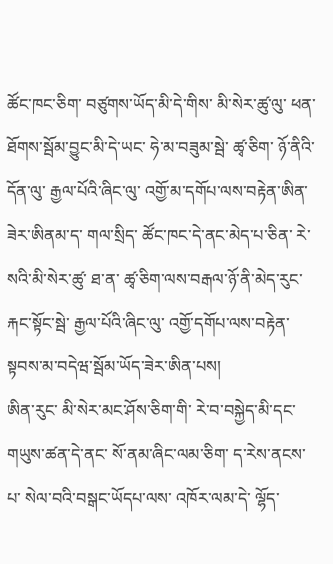ཚོང་ཁང་ཅིག་ བཙུགས་ཡོད་མི་དེ་གིས་ མི་སེར་ཚུ་ལུ་ ཕན་ཐོགས་སྦོམ་བྱུང་མི་དེ་ཡང་ ཧེ་མ་བཟུམ་སྦེ་ ཚྭ་ཅིག་ ཉོ་ནིའི་དོན་ལུ་ རྒྱལ་པོའི་ཞིང་ལུ་ འགྱོ་མ་དགོཔ་ལས་བརྟེན་ཨིན་ཟེར་ཨིནམ་ད་ གལ་སྲིད་ ཚོང་ཁང་དེ་ནང་མེད་པ་ཅིན་ རེ་སའི་མི་སེར་ཚུ་ ཐ་ན་ ཚྭ་ཅིག་ལས་བརྒལ་ཉོ་ནི་མེད་རུང་ རྐང་སྟོང་སྦེ་ རྒྱལ་པོའི་ཞིང་ལུ་ འགྱོ་དགོཔ་ལས་བརྟེན་ སྟབས་མ་བདེཝ་སྦོམ་ཡོད་ཟེར་ཨིན་པས།
ཨིན་རུང་ མི་སེར་མང་ཤོས་ཅིག་གི་ རེ་བ་བསྐྱེད་མི་དང་ གཡུས་ཚན་དེ་ནང་ སོ་ནམ་ཞིང་ལམ་ཅིག་ ད་རེས་ནངས་པ་ སེལ་བའི་བསྒང་ཡོདཔ་ལས་ འཁོར་ལམ་དེ་ ལྷོད་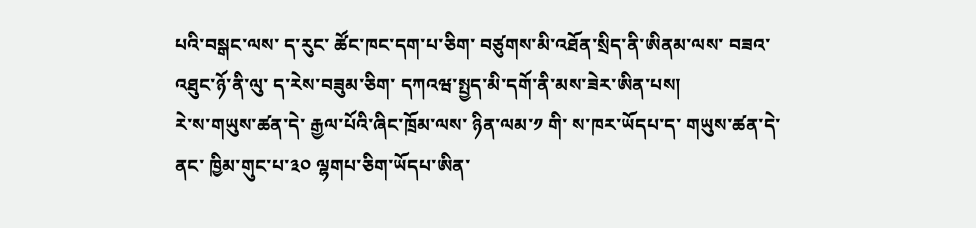པའི་བསྒང་ལས་ ད་རུང་ ཚོང་ཁང་དག་པ་ཅིག་ བཙུགས་མི་འཐོན་སྲིད་ནི་ཨིནམ་ལས་ བཟའ་འཐུང་ཉོ་ནི་ལུ་ ད་རེས་བཟུམ་ཅིག་ དཀའཝ་སྤྱད་མི་དགོ་ནི་མས་ཟེར་ཨིན་པས།
རེ་ས་གཡུས་ཚན་དེ་ རྒྱལ་པོའི་ཞིང་ཁྲོམ་ལས་ ཉིན་ལམ་༡ གི་ ས་ཁར་ཡོདཔ་ད་ གཡུས་ཚན་དེ་ནང་ ཁྱིམ་གུང་པ་༣༠ ལྷགཔ་ཅིག་ཡོདཔ་ཨིན་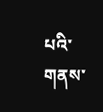པའི་གནས་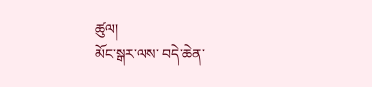ཚུལ།
མོང་སྒར་ལས་ བདེ་ཆེན་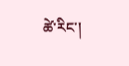ཚེ་རིང་།